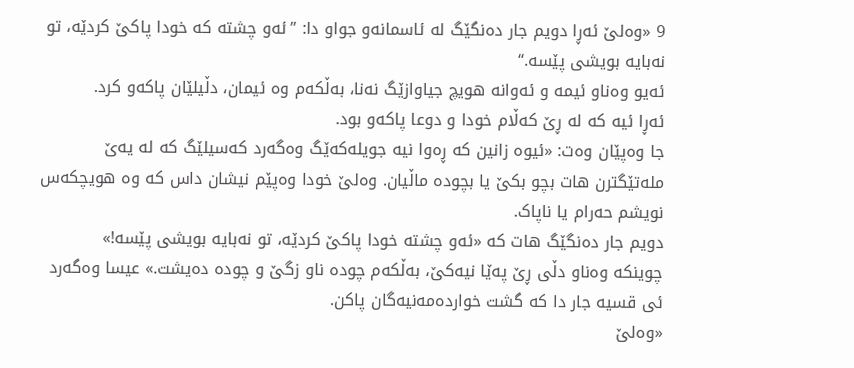9 «وەلێ ئەڕا دویم جار دەنگێگ له ئاسمانەو جواو دا: ”ئەو چشته که خودا پاکێ کردێه، تو نەبایه بویشی پێسه.“
ئەیو وەناو ئیمه و ئەوانه هویچ جیاوازێگ نەنا، بەڵکەم وه ئیمان، دڵیلێان پاکەو کرد.
ئەڕا ئیه که له ڕێ کەڵام خودا و دوعا پاکەو بود.
جا وەپێان وەت: «ئیوه زانین که ڕەوا نیه جویلەکەێگ وەگەرد کەسیلێگ که له یەێ ملەتێگترن هات بچو بکێ یا بچوده ماڵیان. وەلێ خودا وەپێم نیشان داس که وه هویچکەس نویشم حەرام یا ناپاک.
دویم جار دەنگێگ هات که «ئەو چشته خودا پاکێ کردێه، تو نەبایه بویشی پێسه!»
چوینکه وەناو دڵی ڕێ پەێا نيەکێ، بەڵکەم چوده ناو زگێ و چوده دەیشت.» عیسا وەگەرد ئی قسیه جار دا که گشت خواردەمەنیەگان پاکن.
«وەلێ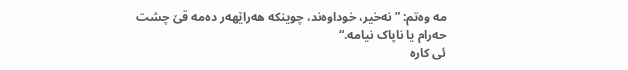مه وەتم: ”نەخیر، خوداوەند، چوینکه هەراێهەر دەمه قێ چشت حەرام یا ناپاک نیامه.“
ئی کاره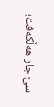سێ جار هەڵکەفت؛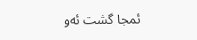ئمجا گشت ئەو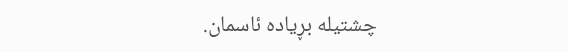چشتیله بڕیاده ئاسمان.